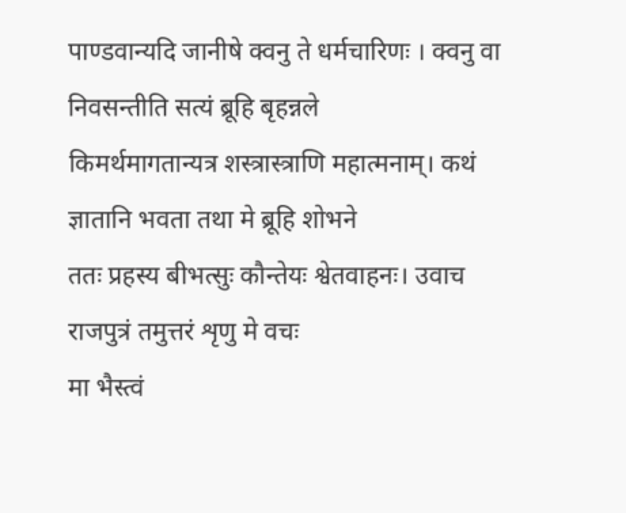पाण्डवान्यदि जानीषे क्वनु ते धर्मचारिणः । क्वनु वा निवसन्तीति सत्यं ब्रूहि बृहन्नले
किमर्थमागतान्यत्र शस्त्रास्त्राणि महात्मनाम्। कथं ज्ञातानि भवता तथा मे ब्रूहि शोभने
ततः प्रहस्य बीभत्सुः कौन्तेयः श्वेतवाहनः। उवाच राजपुत्रं तमुत्तरं शृणु मे वचः
मा भैस्त्वं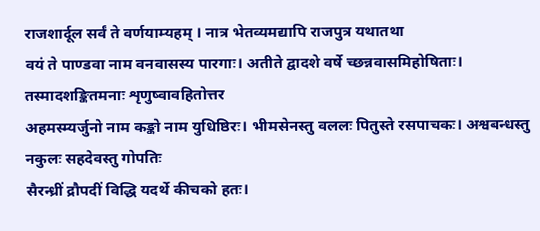राजशार्दूल सर्वं ते वर्णयाम्यहम् । नात्र भेतव्यमद्यापि राजपुत्र यथातथा
वयं ते पाण्डवा नाम वनवासस्य पारगाः। अतीते द्वादशे वर्षे च्छन्नवासमिहोषिताः। तस्मादशङ्कितमनाः शृणुष्वावहितोत्तर
अहमस्म्यर्जुनो नाम कङ्को नाम युधिष्ठिरः। भीमसेनस्तु वललः पितुस्ते रसपाचकः। अश्वबन्धस्तु नकुलः सहदेवस्तु गोपतिः
सैरन्ध्रीं द्रौपदीं विद्धि यदर्थे कीचको हतः।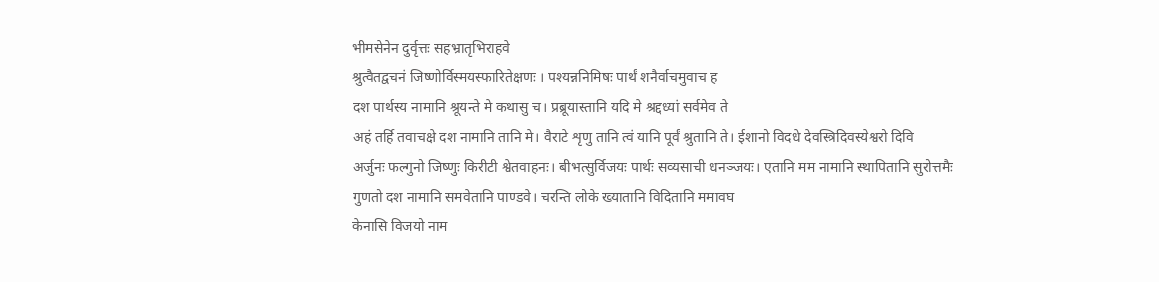भीमसेनेन दुर्वृत्तः सहभ्रातृभिराहवे
श्रुत्वैतद्वचनं जिष्णोर्विस्मयस्फारितेक्षणः । पश्यन्ननिमिषः पार्थं शनैर्वाचमुवाच ह
दश पार्थस्य नामानि श्रूयन्ते मे कथासु च। प्रब्रूयास्तानि यदि मे श्रद्दध्यां सर्वमेव ते
अहं तर्हि तवाचक्षे दश नामानि तानि मे। वैराटे शृणु तानि त्वं यानि पूर्वं श्रुतानि ते। ईशानो विदधे देवस्त्रिदिवस्येश्वरो दिवि
अर्जुनः फल्गुनो जिष्णुः किरीटी श्वेतवाहनः। बीभत्सुर्विजयः पार्थः सव्यसाची धनञ्जयः। एतानि मम नामानि स्थापितानि सुरोत्तमैः
गुणतो दश नामानि समवेतानि पाण्डवे। चरन्ति लोके ख्यातानि विदितानि ममावघ
केनासि विजयो नाम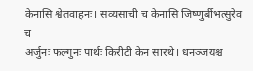केनासि श्वेतवाहनः। सव्यसाची च केनासि जिष्णुर्बीभत्सुरेव च
अर्जुनः फल्गुनः पार्थः किरीटी केन सारथे। धनञ्जयश्च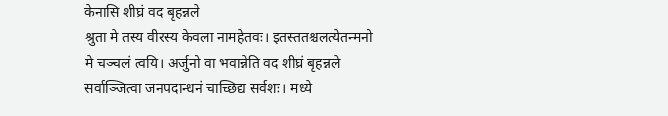केनासि शीघ्रं वद बृहन्नले
श्रुता मे तस्य वीरस्य केवला नामहेतवः। इतस्ततश्चलत्येतन्मनो मे चञ्चलं त्वयि। अर्जुनो वा भवान्नेति वद शीघ्रं बृहन्नले
सर्वाञ्जित्वा जनपदान्धनं चाच्छिद्य सर्वशः। मध्ये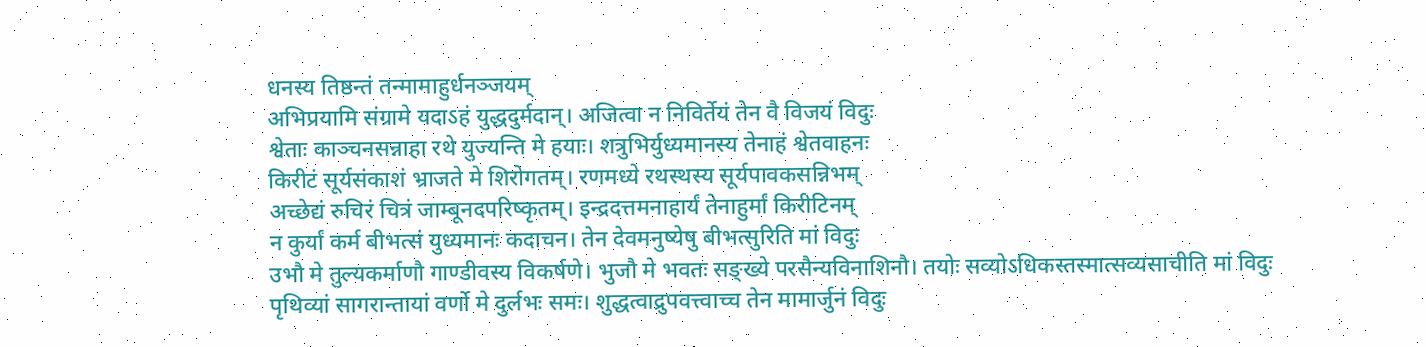धनस्य तिष्ठन्तं तन्मामाहुर्धनञ्जयम्
अभिप्रयामि संग्रामे यदाऽहं युद्धदुर्मदान्। अजित्वा न निविर्तेयं तेन वै विजयं विदुः
श्वेताः काञ्चनसन्नाहा रथे युज्यन्ति मे हयाः। शत्रुभिर्युध्यमानस्य तेनाहं श्वेतवाहनः
किरीटं सूर्यसंकाशं भ्राजते मे शिरोगतम्। रणमध्ये रथस्थस्य सूर्यपावकसन्निभम्
अच्छेद्यं रुचिरं चित्रं जाम्बूनदपरिष्कृतम्। इन्द्रदत्तमनाहार्यं तेनाहुर्मां किरीटिनम्
न कुर्यां कर्म बीभत्सं युध्यमानः कदाचन। तेन देवमनुष्येषु बीभत्सुरिति मां विदुः
उभौ मे तुल्यकर्माणौ गाण्डीवस्य विकर्षणे। भुजौ मे भवतः सङ्ख्ये परसैन्यविनाशिनौ। तयोः सव्योऽधिकस्तस्मात्सव्यसाचीति मां विदुः
पृथिव्यां सागरान्तायां वर्णो मे दुर्लभः समः। शुद्धत्वाद्रुपवत्त्वाच्च तेन मामार्जुनं विदुः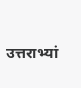उत्तराभ्यां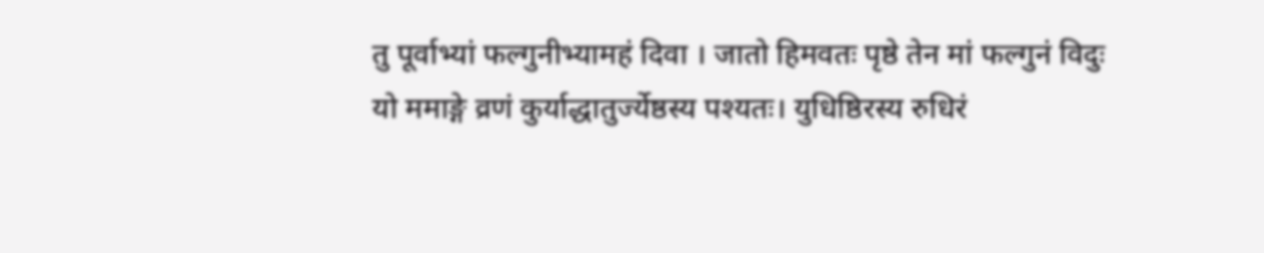तु पूर्वाभ्यां फल्गुनीभ्यामहं दिवा । जातो हिमवतः पृष्ठे तेन मां फल्गुनं विदुः
यो ममाङ्गे व्रणं कुर्याद्धातुर्ज्येष्ठस्य पश्यतः। युधिष्ठिरस्य रुधिरं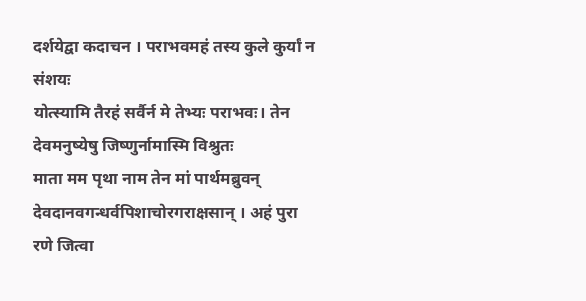दर्शयेद्वा कदाचन । पराभवमहं तस्य कुले कुर्यां न संशयः
योत्स्यामि तैरहं सर्वैर्न मे तेभ्यः पराभवः। तेन देवमनुष्येषु जिष्णुर्नामास्मि विश्रुतः
माता मम पृथा नाम तेन मां पार्थमब्रुवन्
देवदानवगन्धर्वपिशाचोरगराक्षसान् । अहं पुरा रणे जित्वा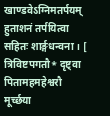खाण्डवेऽग्निमतर्पयम्
हुताशनं तर्पयित्वा सहितः शार्ङ्गधन्वना । [ त्रिविष्टपगतौ* दृष्ट्वा पितामहमहेश्वरौ
मूर्च्छया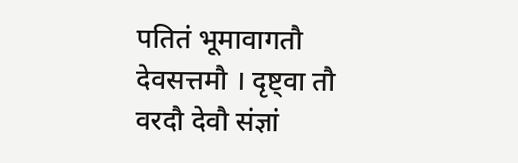पतितं भूमावागतौ देवसत्तमौ । दृष्ट्वा तौ वरदौ देवौ संज्ञां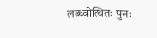लब्ध्वोत्थितः पुनः